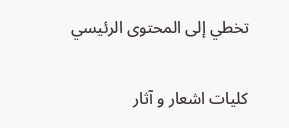تخطي إلى المحتوى الرئيسي

كليات اشعار و آثار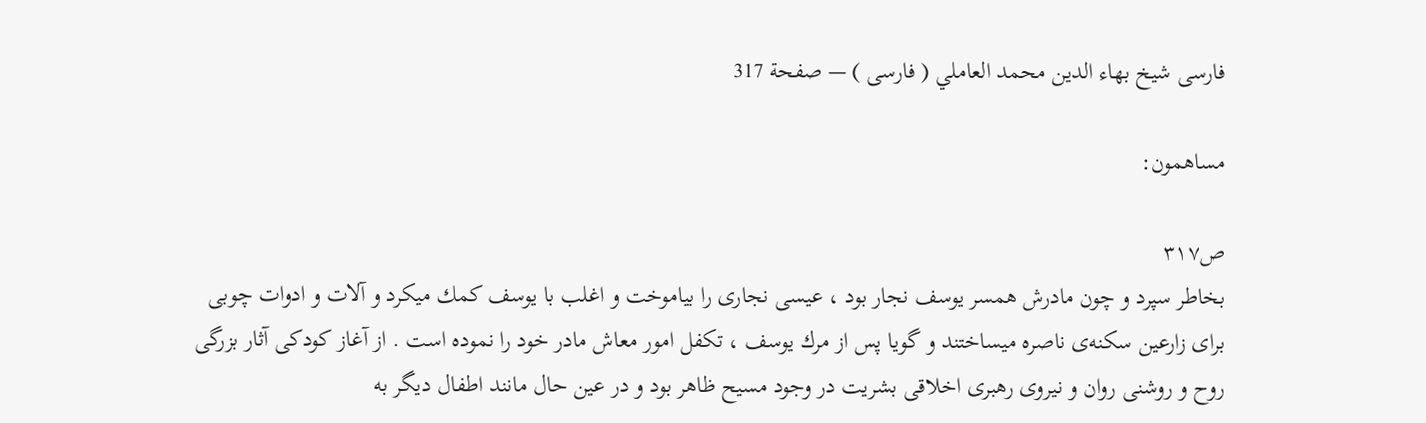فارسى شيخ بهاء الدين محمد العاملي ( فارسى ) — صفحة 317

مساهمون:

ص٣١٧
بخاطر سپرد و چون مادرش همسر يوسف نجار بود ، عيسى نجارى را بياموخت و اغلب با يوسف كمك ميكرد و آلات و ادوات چوبى براى زارعين سكنه‌ى ناصره ميساختند و گويا پس از مرك يوسف ، تكفل امور معاش مادر خود را نموده است . از آغاز كودكى آثار بزرگى روح و روشنى روان و نيروى رهبرى اخلاقى بشريت در وجود مسيح ظاهر بود و در عين حال مانند اطفال ديگر به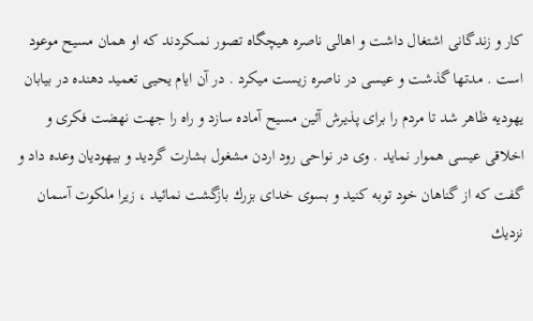كار و زندگانى اشتغال داشت و اهالى ناصره هيچگاه تصور نمىكردند كه او همان مسيح موعود است . مدتها گذشت و عيسى در ناصره زيست ميكرد . در آن ايام يحيى تعميد دهنده در بيابان يهوديه ظاهر شد تا مردم را براى پذيرش آئين مسيح آماده سازد و راه را جهت نهضت فكرى و اخلاقى عيسى هموار نمايد . وى در نواحى رود اردن مشغول بشارت گرديد و بيهوديان وعده داد و گفت كه از گناهان خود توبه كنيد و بسوى خداى بزرك بازگشت نمائيد ، زيرا ملكوت آسمان نزديك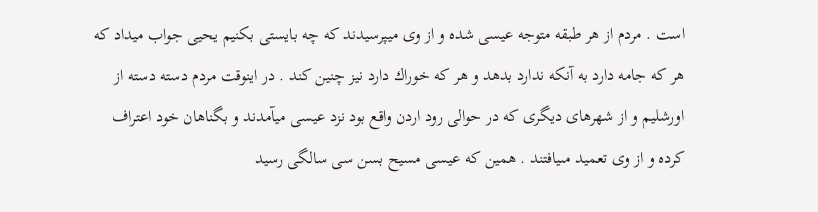است . مردم از هر طبقه متوجه عيسى شده و از وى ميپرسيدند كه چه بايستى بكنيم يحيى جواب ميداد كه هر كه جامه دارد به آنكه ندارد بدهد و هر كه خوراك دارد نيز چنين كند . در اينوقت مردم دسته دسته از اورشليم و از شهرهاى ديگرى كه در حوالى رود اردن واقع بود نزد عيسى ميآمدند و بگناهان خود اعتراف كرده و از وى تعميد مىيافتند . همين كه عيسى مسيح بسن سى سالگى رسيد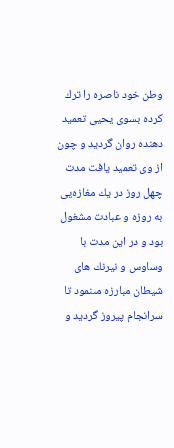وطن خود ناصره را ترك كرده بسوى يحيى تعميد دهنده روان گرديد و چون از وى تعميد يافت مدت چهل روز در يك مغازه‌يى به روزه و عبادت مشغول بود و در اين مدت با وساوس و نيرنك هاى شيطان مبارزه مىنمود تا سرانجام پيروز گرديد و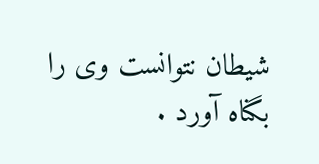شيطان نتوانست وى را بگناه آورد .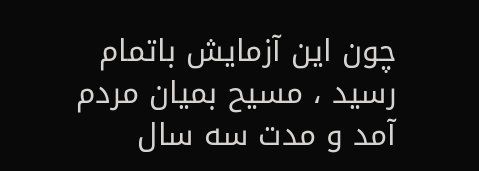چون اين آزمايش باتمام رسيد ، مسيح بميان مردم آمد و مدت سه سال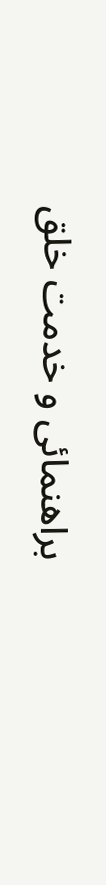براهنمائى و خدمت خلق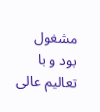مشغول بود و با تعاليم عالى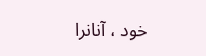خود ، آنانرا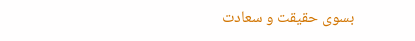بسوى حقيقت و سعادت